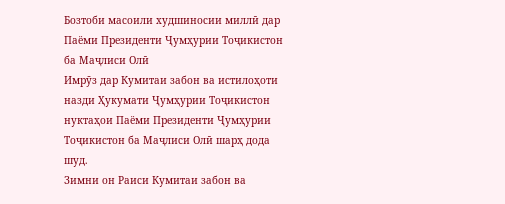Бозтоби масоили худшиносии миллӣ дар Паёми Президенти Ҷумҳурии Тоҷикистон ба Маҷлиси Олӣ
Имрӯз дар Кумитаи забон ва истилоҳоти назди Ҳукумати Ҷумҳурии Тоҷикистон нуктаҳои Паёми Президенти Ҷумҳурии Тоҷикистон ба Маҷлиси Олӣ шарҳ дода шуд.
Зимни он Раиси Кумитаи забон ва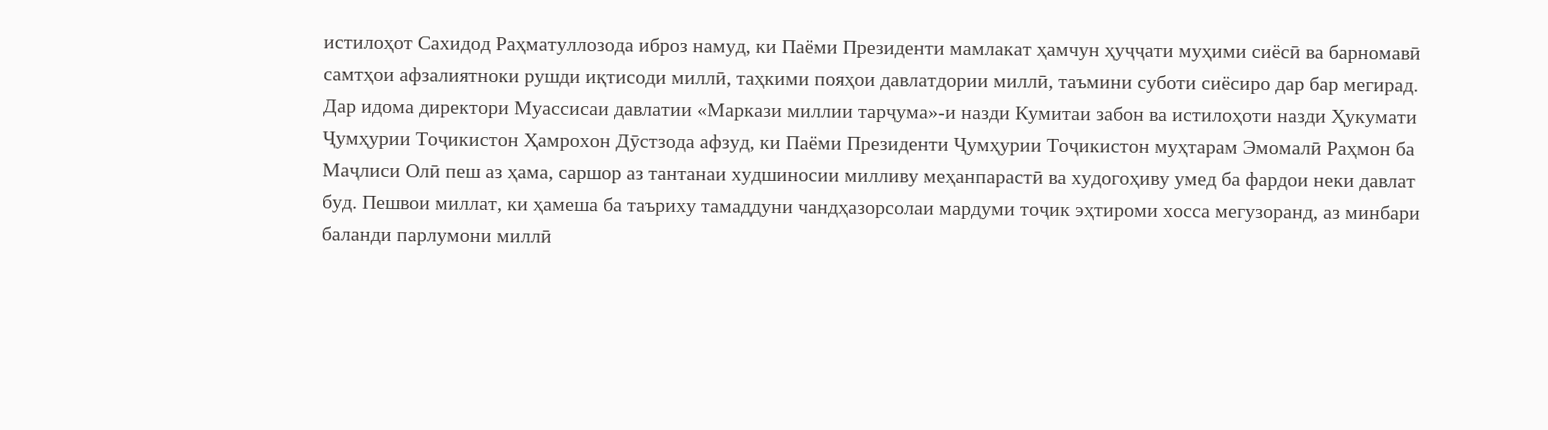истилоҳот Сахидод Раҳматуллозода иброз намуд, ки Паёми Президенти мамлакат ҳамчун ҳуҷҷати муҳими сиёсӣ ва барномавӣ самтҳои афзалиятноки рушди иқтисоди миллӣ, таҳкими пояҳои давлатдории миллӣ, таъмини суботи сиёсиро дар бар мегирад.
Дар идома директори Муассисаи давлатии «Маркази миллии тарҷума»-и назди Кумитаи забон ва истилоҳоти назди Ҳукумати Ҷумҳурии Тоҷикистон Ҳамрохон Дӯстзода афзуд, ки Паёми Президенти Ҷумҳурии Тоҷикистон муҳтарам Эмомалӣ Раҳмон ба Маҷлиси Олӣ пеш аз ҳама, саршор аз тантанаи худшиносии милливу меҳанпарастӣ ва худогоҳиву умед ба фардои неки давлат буд. Пешвои миллат, ки ҳамеша ба таъриху тамаддуни чандҳазорсолаи мардуми тоҷик эҳтироми хосса мегузоранд, аз минбари баланди парлумони миллӣ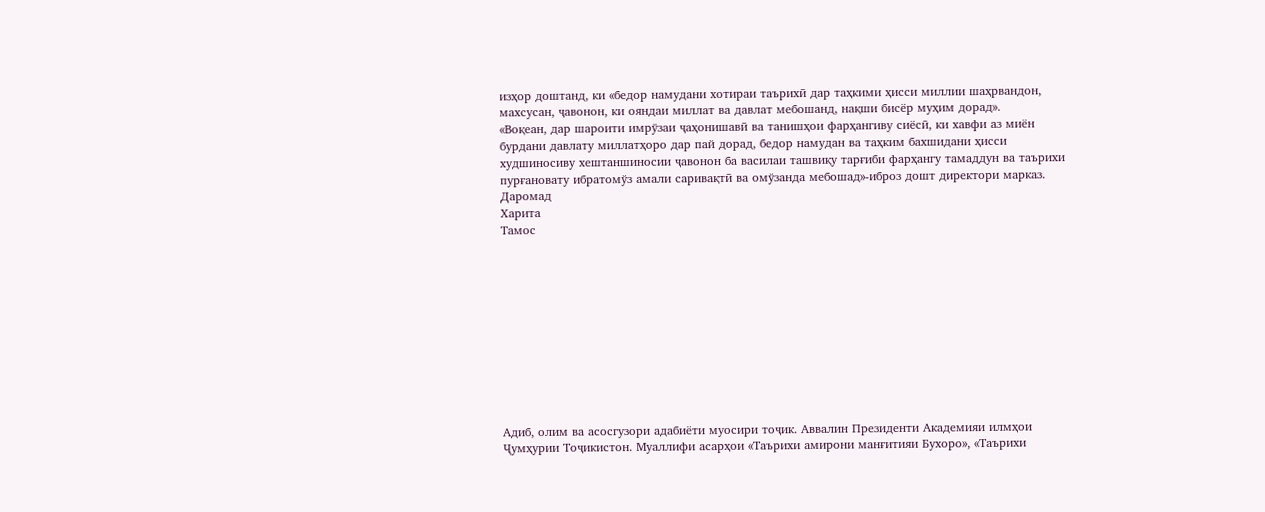изҳор доштанд, ки «бедор намудани хотираи таърихӣ дар таҳкими ҳисси миллии шаҳрвандон, махсусан, ҷавонон, ки ояндаи миллат ва давлат мебошанд, нақши бисёр муҳим дорад».
«Воқеан, дар шароити имрўзаи ҷаҳонишавӣ ва танишҳои фарҳангиву сиёсӣ, ки хавфи аз миён бурдани давлату миллатҳоро дар пай дорад, бедор намудан ва таҳким бахшидани ҳисси худшиносиву хештаншиносии ҷавонон ба василаи ташвиқу тарғиби фарҳангу тамаддун ва таърихи пурғановату ибратомўз амали саривақтӣ ва омўзанда мебошад»-иброз дошт директори марказ.
Даромад
Харита
Тамос











Адиб, олим ва асосгузори адабиёти муосири тоҷик. Аввалин Президенти Академияи илмҳои Ҷумҳурии Тоҷикистон. Муаллифи асарҳои «Таърихи амирони манғитияи Бухоро», «Таърихи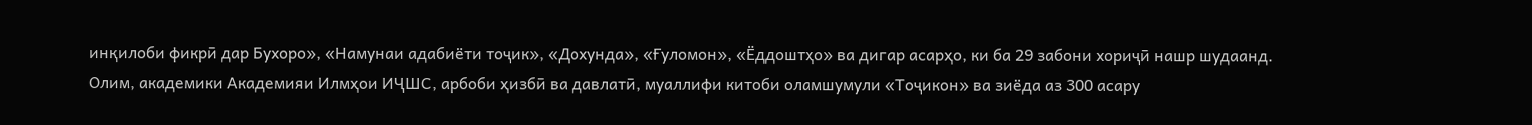инқилоби фикрӣ дар Бухоро», «Намунаи адабиёти тоҷик», «Дохунда», «Ғуломон», «Ёддоштҳо» ва дигар асарҳо, ки ба 29 забони хориҷӣ нашр шудаанд.
Олим, академики Академияи Илмҳои ИҶШС, арбоби ҳизбӣ ва давлатӣ, муаллифи китоби оламшумули «Тоҷикон» ва зиёда аз 300 асару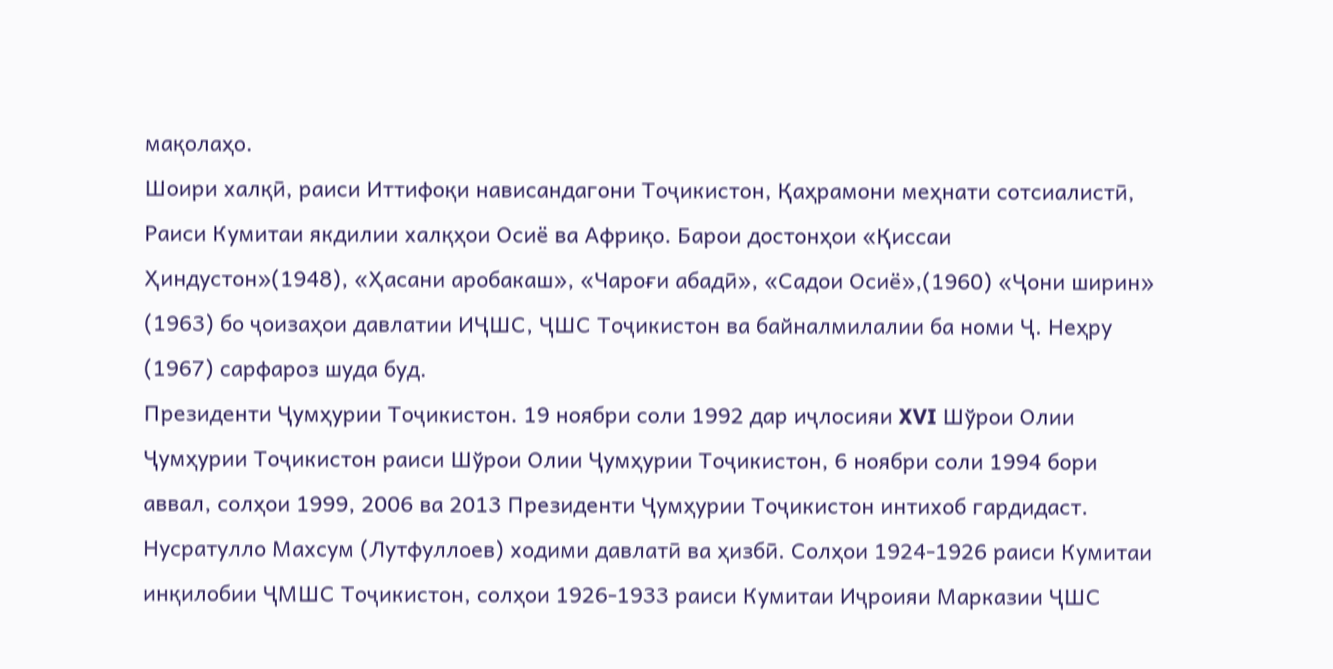мақолаҳо.
Шоири халқӣ, раиси Иттифоқи нависандагони Тоҷикистон, Қаҳрамони меҳнати сотсиалистӣ, Раиси Кумитаи якдилии халқҳои Осиё ва Африқо. Барои достонҳои «Қиссаи Ҳиндустон»(1948), «Ҳасани аробакаш», «Чароғи абадӣ», «Садои Осиё»,(1960) «Ҷони ширин» (1963) бо ҷоизаҳои давлатии ИҶШС, ҶШС Тоҷикистон ва байналмилалии ба номи Ҷ. Неҳру (1967) сарфароз шуда буд.
Президенти Ҷумҳурии Тоҷикистон. 19 ноябри соли 1992 дар иҷлосияи XVI Шўрои Олии Ҷумҳурии Тоҷикистон раиси Шўрои Олии Ҷумҳурии Тоҷикистон, 6 ноябри соли 1994 бори аввал, солҳои 1999, 2006 ва 2013 Президенти Ҷумҳурии Тоҷикистон интихоб гардидаст.
Нусратулло Махсум (Лутфуллоев) ходими давлатӣ ва ҳизбӣ. Солҳои 1924-1926 раиси Кумитаи инқилобии ҶМШС Тоҷикистон, солҳои 1926-1933 раиси Кумитаи Иҷроияи Марказии ҶШС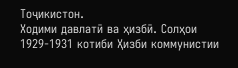Тоҷикистон.
Ходими давлатӣ ва ҳизбӣ. Солҳои 1929-1931 котиби Ҳизби коммунистии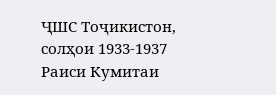ҶШС Тоҷикистон, солҳои 1933-1937 Раиси Кумитаи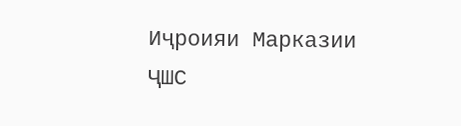Иҷроияи Марказии ҶШС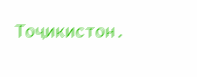Тоҷикистон.